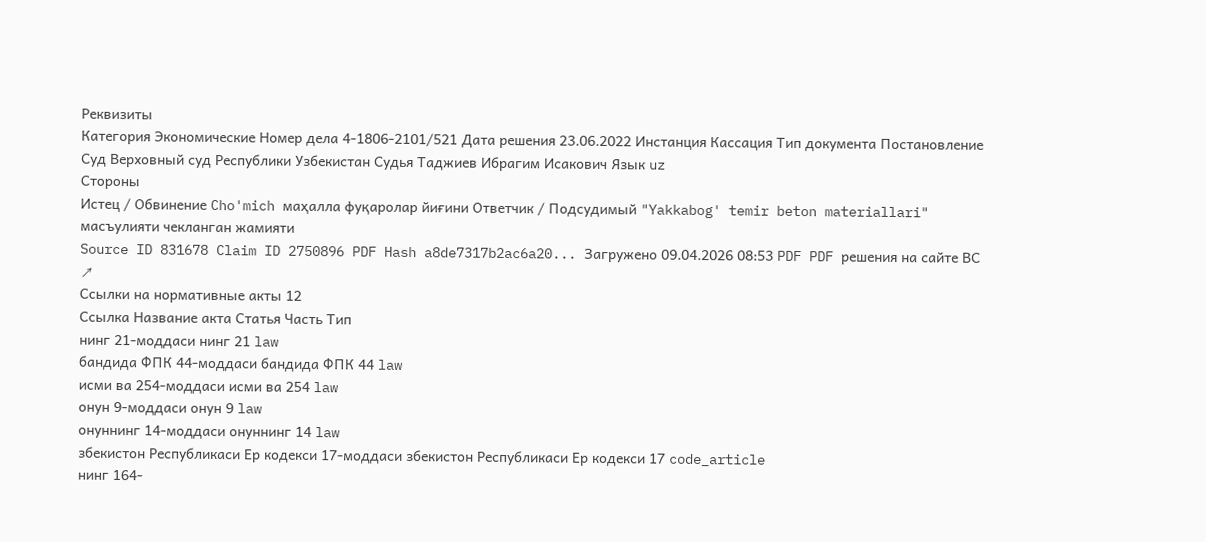Реквизиты
Категория Экономические Номер дела 4-1806-2101/521 Дата решения 23.06.2022 Инстанция Кассация Тип документа Постановление Суд Верховный суд Республики Узбекистан Судья Таджиев Ибрагим Исакович Язык uz
Стороны
Истец / Обвинение Cho'mich маҳалла фуқаролар йиғини Ответчик / Подсудимый "Yakkabog' temir beton materiallari" масъулияти чекланган жамияти
Source ID 831678 Claim ID 2750896 PDF Hash a8de7317b2ac6a20... Загружено 09.04.2026 08:53 PDF PDF решения на сайте ВС ↗
Ссылки на нормативные акты 12
Ссылка Название акта Статья Часть Тип
нинг 21-моддаси нинг 21 law
бандида ФПК 44-моддаси бандида ФПК 44 law
исми ва 254-моддаси исми ва 254 law
онун 9-моддаси онун 9 law
онуннинг 14-моддаси онуннинг 14 law
збекистон Республикаси Ер кодекси 17-моддаси збекистон Республикаси Ер кодекси 17 code_article
нинг 164-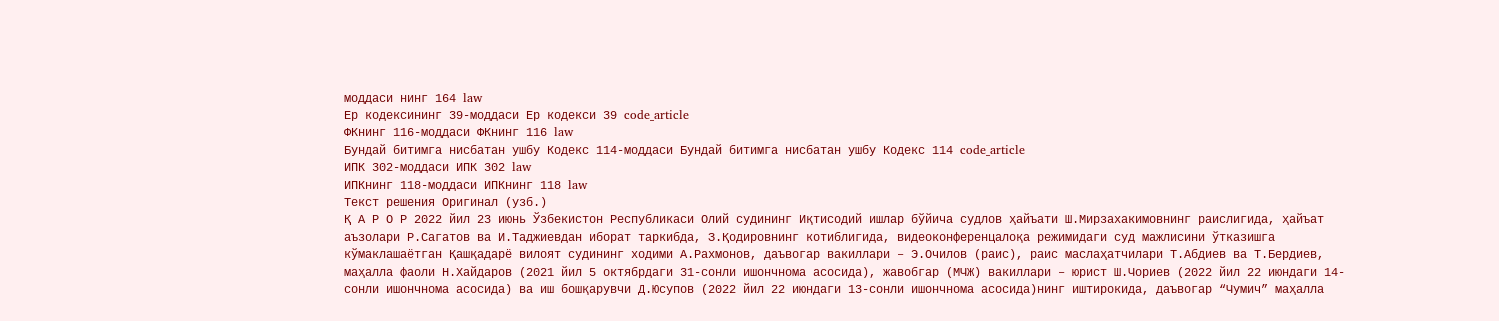моддаси нинг 164 law
Ер кодексининг 39-моддаси Ер кодекси 39 code_article
ФКнинг 116-моддаси ФКнинг 116 law
Бундай битимга нисбатан ушбу Кодекс 114-моддаси Бундай битимга нисбатан ушбу Кодекс 114 code_article
ИПК 302-моддаси ИПК 302 law
ИПКнинг 118-моддаси ИПКнинг 118 law
Текст решения Оригинал (узб.)
Қ А Р О Р 2022 йил 23 июнь Ўзбекистон Республикаси Олий судининг Иқтисодий ишлар бўйича судлов ҳайъати Ш.Мирзахакимовнинг раислигида, ҳайъат аъзолари Р.Сагатов ва И.Таджиевдан иборат таркибда, З.Қодировнинг котиблигида, видеоконференцалоқа режимидаги суд мажлисини ўтказишга кўмаклашаётган Қашқадарё вилоят судининг ходими А.Рахмонов, даъвогар вакиллари – Э.Очилов (раис), раис маслаҳатчилари Т.Абдиев ва Т.Бердиев, маҳалла фаоли Н.Хайдаров (2021 йил 5 октябрдаги 31-сонли ишончнома асосида), жавобгар (МЧЖ) вакиллари – юрист Ш.Чориев (2022 йил 22 июндаги 14-сонли ишончнома асосида) ва иш бошқарувчи Д.Юсупов (2022 йил 22 июндаги 13-сонли ишончнома асосида)нинг иштирокида, даъвогар “Чумич” маҳалла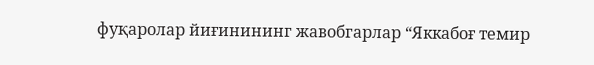фуқаролар йиғинининг жавобгарлар “Яккабоғ темир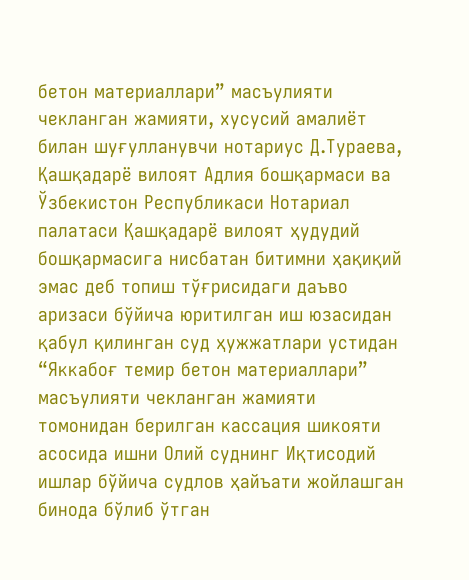бетон материаллари” масъулияти чекланган жамияти, хусусий амалиёт билан шуғулланувчи нотариус Д.Тураева, Қашқадарё вилоят Адлия бошқармаси ва Ўзбекистон Республикаси Нотариал палатаси Қашқадарё вилоят ҳудудий бошқармасига нисбатан битимни ҳақиқий эмас деб топиш тўғрисидаги даъво аризаси бўйича юритилган иш юзасидан қабул қилинган суд ҳужжатлари устидан “Яккабоғ темир бетон материаллари” масъулияти чекланган жамияти томонидан берилган кассация шикояти асосида ишни Олий суднинг Иқтисодий ишлар бўйича судлов ҳайъати жойлашган бинода бўлиб ўтган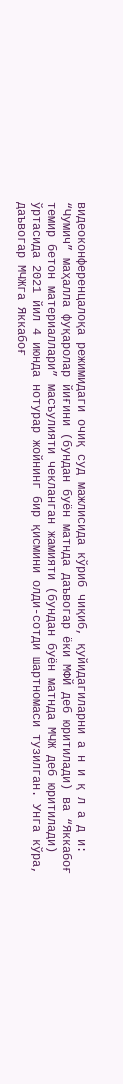видеоконференцалоқа режимидаги очиқ суд мажлисида кўриб чиқиб, қуйидагиларни а н и қ л а д и: “Чумич” маҳалла фуқаролар йиғини (бундан буён матнда даъвогар ёки МФЙ деб юритилади) ва “Яккабоғ темир бетон материаллари” масъулияти чекланган жамияти (бундан буён матнда МЧЖ деб юритилади) ўртасида 2021 йил 4 июнда нотурар жойнинг бир қисмини олди-сотди шартномаси тузилган. Унга кўра, даъвогар МЧЖга Яккабоғ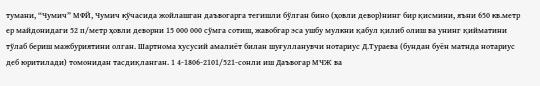тумани, “Чумич” МФЙ, Чумич кўчасида жойлашган даъвогарга тегишли бўлган бино (ҳовли девор)нинг бир қисмини, яъни 650 кв.метр ер майдонидаги 52 п/метр ҳовли деворни 15 000 000 сўмга сотиш, жавобгар эса ушбу мулкни қабул қилиб олиш ва унинг қийматини тўлаб бериш мажбуриятини олган. Шартнома хусусий амалиёт билан шуғулланувчи нотариус Д.Тураева (бундан буён матнда нотариус деб юритилади) томонидан тасдиқланган. 1 4-1806-2101/521-сонли иш Даъвогар МЧЖ ва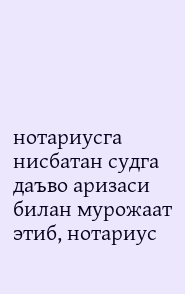нотариусга нисбатан судга даъво аризаси билан мурожаат этиб, нотариус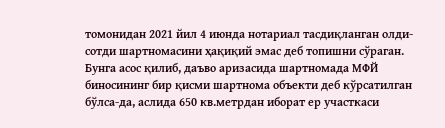томонидан 2021 йил 4 июнда нотариал тасдиқланган олди-сотди шартномасини ҳақиқий эмас деб топишни сўраган. Бунга асос қилиб, даъво аризасида шартномада МФЙ биносининг бир қисми шартнома объекти деб кўрсатилган бўлса-да, аслида 650 кв.метрдан иборат ер участкаси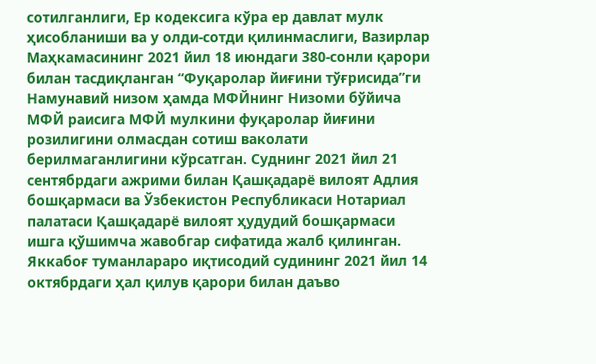сотилганлиги, Ер кодексига кўра ер давлат мулк ҳисобланиши ва у олди-сотди қилинмаслиги, Вазирлар Маҳкамасининг 2021 йил 18 июндаги 380-сонли қарори билан тасдиқланган “Фуқаролар йиғини тўғрисида”ги Намунавий низом ҳамда МФЙнинг Низоми бўйича МФЙ раисига МФЙ мулкини фуқаролар йиғини розилигини олмасдан сотиш ваколати берилмаганлигини кўрсатган. Суднинг 2021 йил 21 сентябрдаги ажрими билан Қашқадарё вилоят Адлия бошқармаси ва Ўзбекистон Республикаси Нотариал палатаси Қашқадарё вилоят ҳудудий бошқармаси ишга қўшимча жавобгар сифатида жалб қилинган. Яккабоғ туманлараро иқтисодий судининг 2021 йил 14 октябрдаги ҳал қилув қарори билан даъво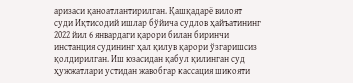аризаси қаноатлантирилган. Қашқадарё вилоят суди Иқтисодий ишлар бўйича судлов ҳайъатининг 2022 йил 6 январдаги қарори билан биринчи инстанция судининг ҳал қилув қарори ўзгаришсиз қолдирилган. Иш юзасидан қабул қилинган суд ҳужжатлари устидан жавобгар кассация шикояти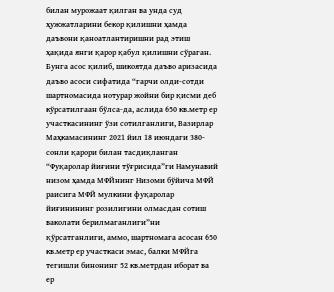билан мурожаат қилган ва унда суд ҳужжатларини бекор қилишни ҳамда даъвони қаноатлантиришни рад этиш ҳақида янги қарор қабул қилишни сўраган. Бунга асос қилиб, шикоятда даъво аризасида даъво асоси сифатида “гарчи олди-сотди шартномасида нотурар жойни бир қисми деб кўрсатилгаан бўлса-да, аслида 650 кв.метр ер участкасининг ўзи сотилганлиги, Вазирлар Маҳкамасининг 2021 йил 18 июндаги 380-сонли қарори билан тасдиқланган “Фуқаролар йиғини тўғрисида”ги Намунавий низом ҳамда МФЙнинг Низоми бўйича МФЙ раисига МФЙ мулкини фуқаролар йиғинининг розилигини олмасдан сотиш ваколати берилмаганлиги”ни қўрсатганлиги, аммо, шартномага асосан 650 кв.метр ер участкаси эмас, балки МФЙга тегишли бинонинг 52 кв.метрдан иборат ва ер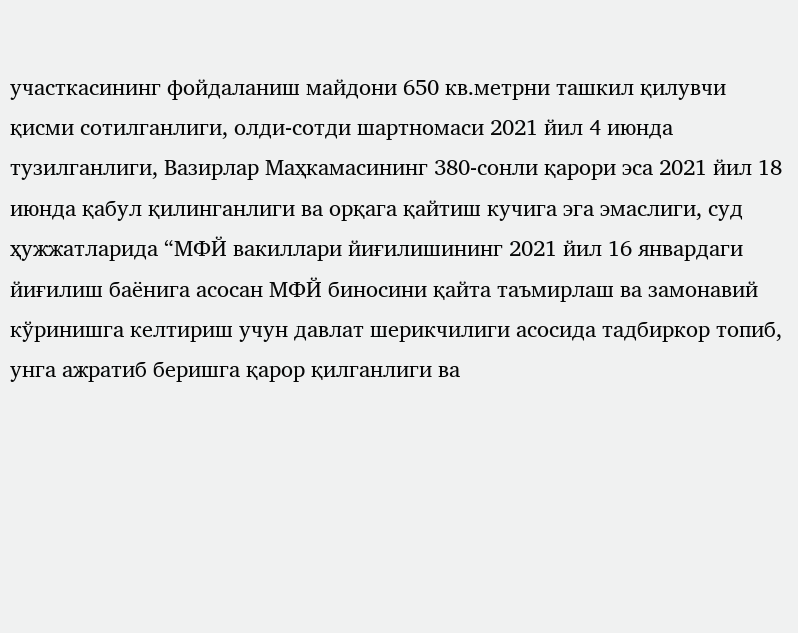участкасининг фойдаланиш майдони 650 кв.метрни ташкил қилувчи қисми сотилганлиги, олди-сотди шартномаси 2021 йил 4 июнда тузилганлиги, Вазирлар Маҳкамасининг 380-сонли қарори эса 2021 йил 18 июнда қабул қилинганлиги ва орқага қайтиш кучига эга эмаслиги, суд ҳужжатларида “МФЙ вакиллари йиғилишининг 2021 йил 16 январдаги йиғилиш баёнига асосан МФЙ биносини қайта таъмирлаш ва замонавий кўринишга келтириш учун давлат шерикчилиги асосида тадбиркор топиб, унга ажратиб беришга қарор қилганлиги ва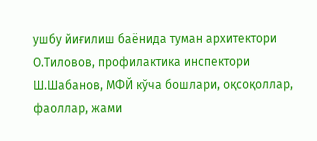ушбу йиғилиш баёнида туман архитектори О.Тиловов, профилактика инспектори Ш.Шабанов, МФЙ кўча бошлари, оқсоқоллар, фаоллар, жами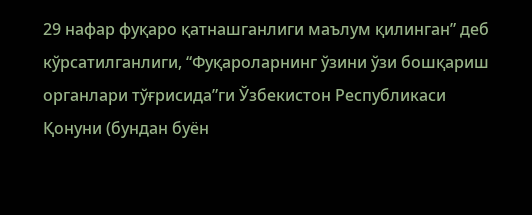29 нафар фуқаро қатнашганлиги маълум қилинган” деб кўрсатилганлиги, “Фуқароларнинг ўзини ўзи бошқариш органлари тўғрисида”ги Ўзбекистон Республикаси Қонуни (бундан буён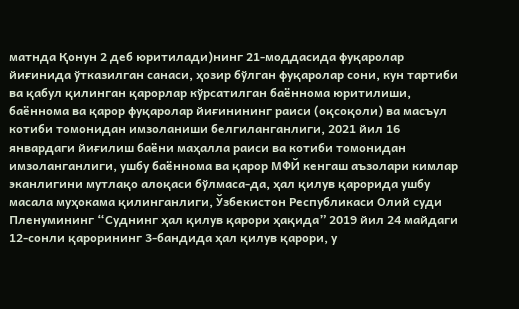матнда Қонун 2 деб юритилади)нинг 21-моддасида фуқаролар йиғинида ўтказилган санаси, ҳозир бўлган фуқаролар сони, кун тартиби ва қабул қилинган қарорлар кўрсатилган баённома юритилиши, баённома ва қарор фуқаролар йиғинининг раиси (оқсоқоли) ва масъул котиби томонидан имзоланиши белгиланганлиги, 2021 йил 16 январдаги йиғилиш баёни маҳалла раиси ва котиби томонидан имзоланганлиги, ушбу баённома ва қарор МФЙ кенгаш аъзолари кимлар эканлигини мутлақо алоқаси бўлмаса-да, ҳал қилув қарорида ушбу масала муҳокама қилинганлиги, Ўзбекистон Республикаси Олий суди Пленумининг “Суднинг ҳал қилув қарори ҳақида” 2019 йил 24 майдаги 12-сонли қарорининг 3-бандида ҳал қилув қарори, у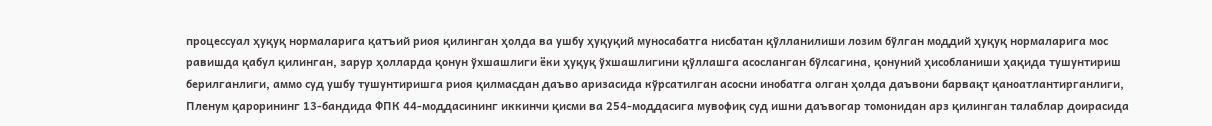процессуал ҳуқуқ нормаларига қатъий риоя қилинган ҳолда ва ушбу ҳуқуқий муносабатга нисбатан қўлланилиши лозим бўлган моддий ҳуқуқ нормаларига мос равишда қабул қилинган, зарур ҳолларда қонун ўхшашлиги ёки ҳуқуқ ўхшашлигини қўллашга асосланган бўлсагина, қонуний ҳисобланиши ҳақида тушунтириш берилганлиги, аммо суд ушбу тушунтиришга риоя қилмасдан даъво аризасида кўрсатилган асосни инобатга олган ҳолда даъвони барвақт қаноатлантирганлиги, Пленум қарорининг 13-бандида ФПК 44-моддасининг иккинчи қисми ва 254-моддасига мувофиқ суд ишни даъвогар томонидан арз қилинган талаблар доирасида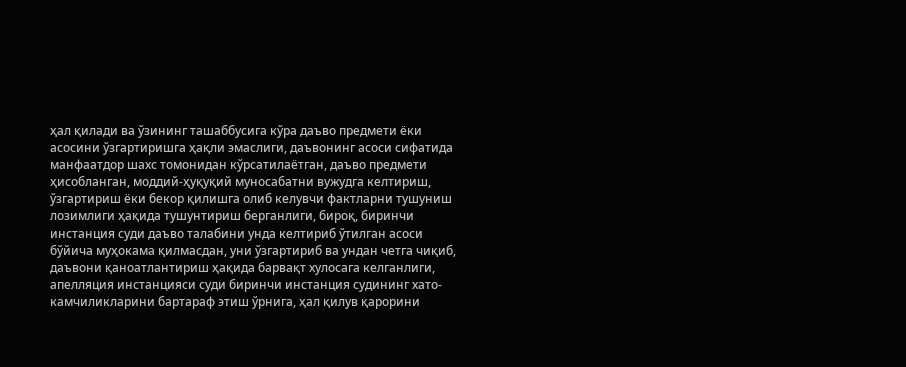ҳал қилади ва ўзининг ташаббусига кўра даъво предмети ёки асосини ўзгартиришга ҳақли эмаслиги, даъвонинг асоси сифатида манфаатдор шахс томонидан кўрсатилаётган, даъво предмети ҳисобланган, моддий-ҳуқуқий муносабатни вужудга келтириш, ўзгартириш ёки бекор қилишга олиб келувчи фактларни тушуниш лозимлиги ҳақида тушунтириш берганлиги, бироқ, биринчи инстанция суди даъво талабини унда келтириб ўтилган асоси бўйича муҳокама қилмасдан, уни ўзгартириб ва ундан четга чиқиб, даъвони қаноатлантириш ҳақида барвақт хулосага келганлиги, апелляция инстанцияси суди биринчи инстанция судининг хато-камчиликларини бартараф этиш ўрнига, ҳал қилув қарорини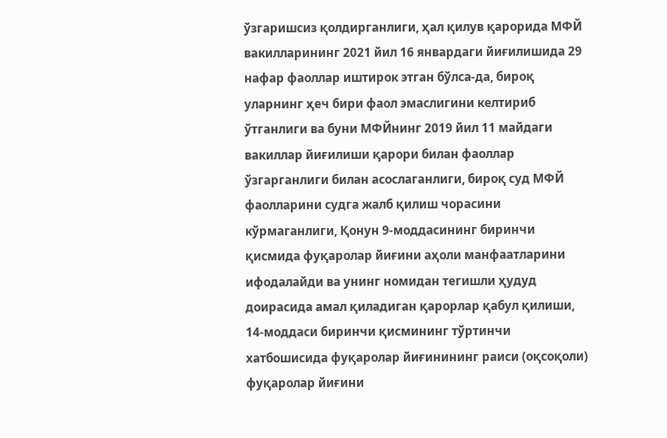ўзгаришсиз қолдирганлиги, ҳал қилув қарорида МФЙ вакилларининг 2021 йил 16 январдаги йиғилишида 29 нафар фаоллар иштирок этган бўлса-да, бироқ уларнинг ҳеч бири фаол эмаслигини келтириб ўтганлиги ва буни МФЙнинг 2019 йил 11 майдаги вакиллар йиғилиши қарори билан фаоллар ўзгарганлиги билан асослаганлиги, бироқ суд МФЙ фаолларини судга жалб қилиш чорасини кўрмаганлиги, Қонун 9-моддасининг биринчи қисмида фуқаролар йиғини аҳоли манфаатларини ифодалайди ва унинг номидан тегишли ҳудуд доирасида амал қиладиган қарорлар қабул қилиши, 14-моддаси биринчи қисмининг тўртинчи хатбошисида фуқаролар йиғинининг раиси (оқсоқоли) фуқаролар йиғини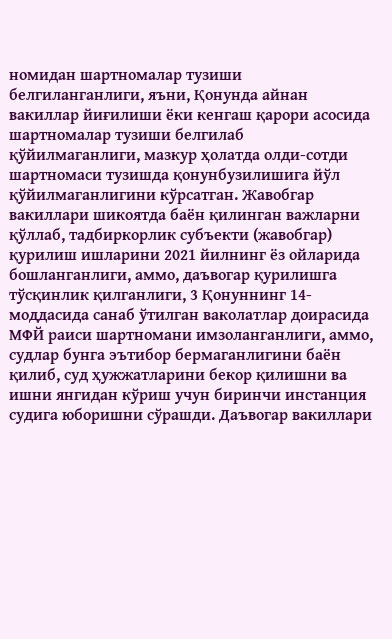номидан шартномалар тузиши белгиланганлиги, яъни, Қонунда айнан вакиллар йиғилиши ёки кенгаш қарори асосида шартномалар тузиши белгилаб қўйилмаганлиги, мазкур ҳолатда олди-сотди шартномаси тузишда қонунбузилишига йўл қўйилмаганлигини кўрсатган. Жавобгар вакиллари шикоятда баён қилинган важларни қўллаб, тадбиркорлик субъекти (жавобгар) қурилиш ишларини 2021 йилнинг ёз ойларида бошланганлиги, аммо, даъвогар қурилишга тўсқинлик қилганлиги, 3 Қонуннинг 14-моддасида санаб ўтилган ваколатлар доирасида МФЙ раиси шартномани имзоланганлиги, аммо, судлар бунга эътибор бермаганлигини баён қилиб, суд ҳужжатларини бекор қилишни ва ишни янгидан кўриш учун биринчи инстанция судига юборишни сўрашди. Даъвогар вакиллари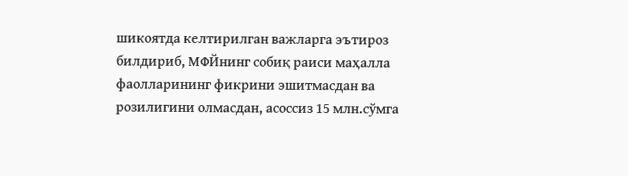шикоятда келтирилган важларга эътироз билдириб, МФЙнинг собиқ раиси маҳалла фаолларининг фикрини эшитмасдан ва розилигини олмасдан, асоссиз 15 млн.сўмга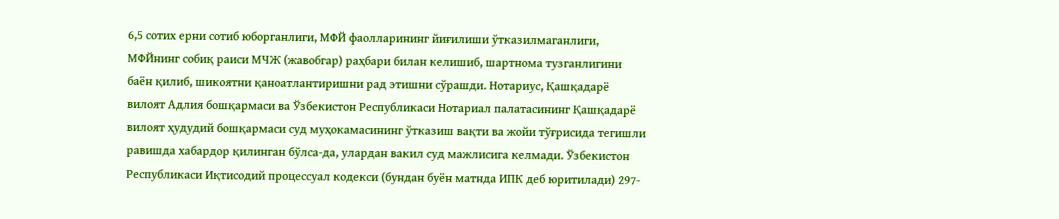6,5 сотих ерни сотиб юборганлиги, МФЙ фаолларининг йиғилиши ўтказилмаганлиги, МФЙнинг собиқ раиси МЧЖ (жавобгар) раҳбари билан келишиб, шартнома тузганлигини баён қилиб, шикоятни қаноатлантиришни рад этишни сўрашди. Нотариус, Қашқадарё вилоят Адлия бошқармаси ва Ўзбекистон Республикаси Нотариал палатасининг Қашқадарё вилоят ҳудудий бошқармаси суд муҳокамасининг ўтказиш вақти ва жойи тўғрисида тегишли равишда хабардор қилинган бўлса-да, улардан вакил суд мажлисига келмади. Ўзбекистон Республикаси Иқтисодий процессуал кодекси (бундан буён матнда ИПК деб юритилади) 297-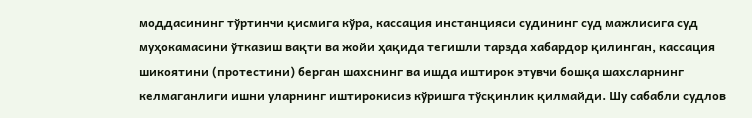моддасининг тўртинчи қисмига кўра, кассация инстанцияси судининг суд мажлисига суд муҳокамасини ўтказиш вақти ва жойи ҳақида тегишли тарзда хабардор қилинган, кассация шикоятини (протестини) берган шахснинг ва ишда иштирок этувчи бошқа шахсларнинг келмаганлиги ишни уларнинг иштирокисиз кўришга тўсқинлик қилмайди. Шу сабабли судлов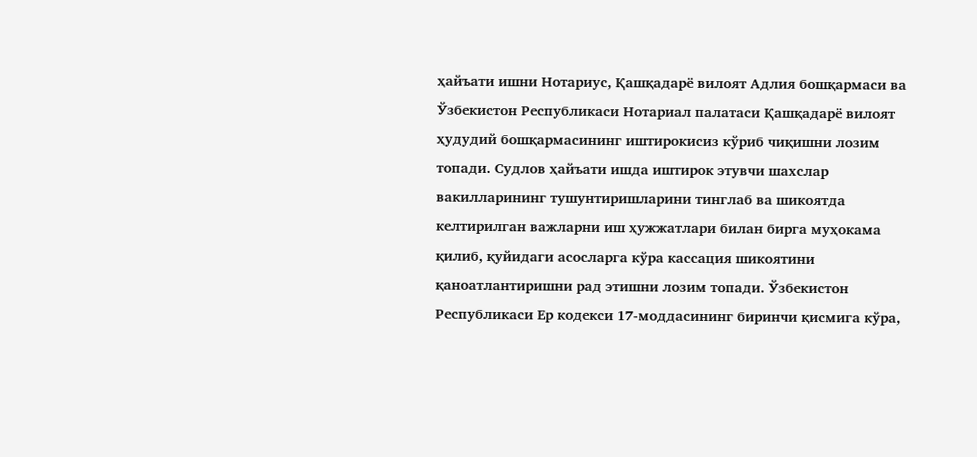ҳайъати ишни Нотариус, Қашқадарё вилоят Адлия бошқармаси ва Ўзбекистон Республикаси Нотариал палатаси Қашқадарё вилоят ҳудудий бошқармасининг иштирокисиз кўриб чиқишни лозим топади. Судлов ҳайъати ишда иштирок этувчи шахслар вакилларининг тушунтиришларини тинглаб ва шикоятда келтирилган важларни иш ҳужжатлари билан бирга муҳокама қилиб, қуйидаги асосларга кўра кассация шикоятини қаноатлантиришни рад этишни лозим топади. Ўзбекистон Республикаси Ер кодекси 17-моддасининг биринчи қисмига кўра,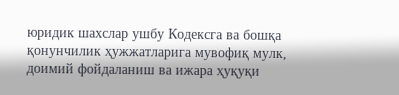юридик шахслар ушбу Кодексга ва бошқа қонунчилик ҳужжатларига мувофиқ мулк, доимий фойдаланиш ва ижара ҳуқуқи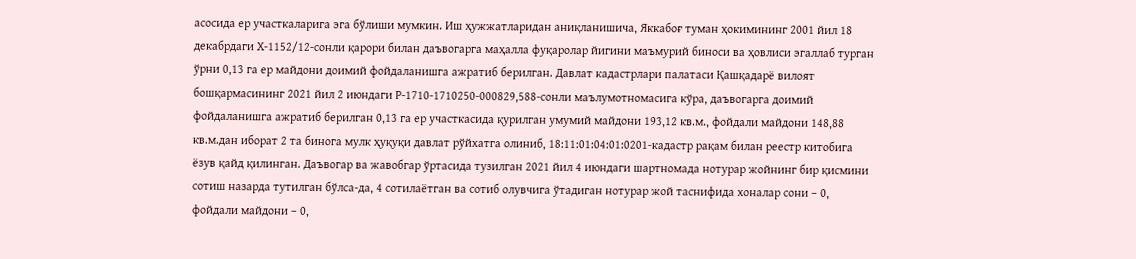асосида ер участкаларига эга бўлиши мумкин. Иш ҳужжатларидан аниқланишича, Яккабоғ туман ҳокимининг 2001 йил 18 декабрдаги Х-1152/12-сонли қарори билан даъвогарга маҳалла фуқаролар йигини маъмурий биноси ва ҳовлиси эгаллаб турган ўрни 0,13 га ер майдони доимий фойдаланишга ажратиб берилган. Давлат кадастрлари палатаси Қашқадарё вилоят бошқармасининг 2021 йил 2 июндаги Р-1710-1710250-000829,588-сонли маълумотномасига кўра, даъвогарга доимий фойдаланишга ажратиб берилган 0,13 га ер участкасида қурилган умумий майдони 193,12 кв.м., фойдали майдони 148,88 кв.м.дан иборат 2 та бинога мулк ҳуқуқи давлат рўйхатга олиниб, 18:11:01:04:01:0201-кадастр рақам билан реестр китобига ёзув қайд қилинган. Даъвогар ва жавобгар ўртасида тузилган 2021 йил 4 июндаги шартномада нотурар жойнинг бир қисмини сотиш назарда тутилган бўлса-да, 4 сотилаётган ва сотиб олувчига ўтадиган нотурар жой таснифида хоналар сони – 0, фойдали майдони – 0,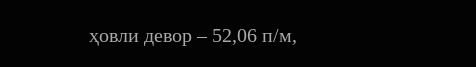ҳовли девор – 52,06 п/м,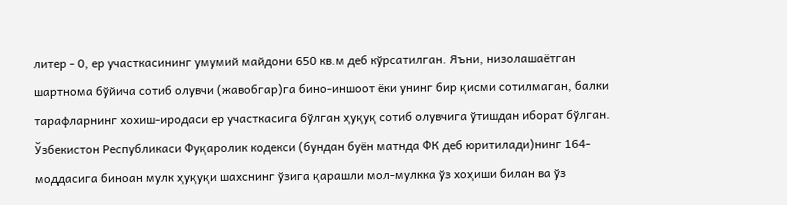литер - 0, ер участкасининг умумий майдони 650 кв.м деб кўрсатилган. Яъни, низолашаётган шартнома бўйича сотиб олувчи (жавобгар)га бино-иншоот ёки унинг бир қисми сотилмаган, балки тарафларнинг хохиш-иродаси ер участкасига бўлган ҳуқуқ сотиб олувчига ўтишдан иборат бўлган. Ўзбекистон Республикаси Фуқаролик кодекси (бундан буён матнда ФК деб юритилади)нинг 164-моддасига биноан мулк ҳуқуқи шахснинг ўзига қарашли мол-мулкка ўз хоҳиши билан ва ўз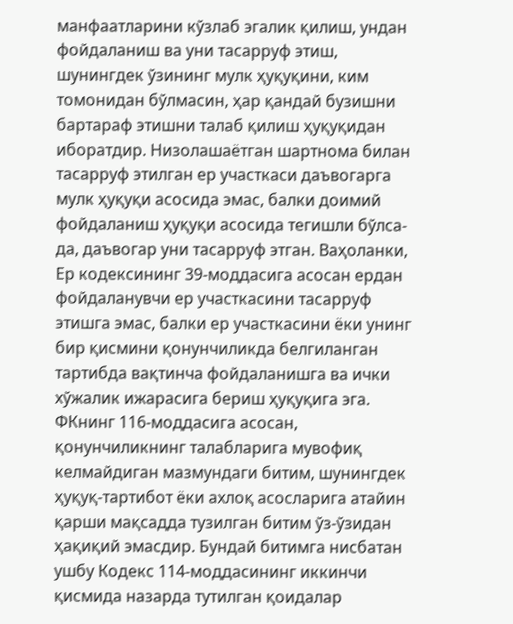манфаатларини кўзлаб эгалик қилиш, ундан фойдаланиш ва уни тасарруф этиш, шунингдек ўзининг мулк ҳуқуқини, ким томонидан бўлмасин, ҳар қандай бузишни бартараф этишни талаб қилиш ҳуқуқидан иборатдир. Низолашаётган шартнома билан тасарруф этилган ер участкаси даъвогарга мулк ҳуқуқи асосида эмас, балки доимий фойдаланиш ҳуқуқи асосида тегишли бўлса-да, даъвогар уни тасарруф этган. Ваҳоланки, Ер кодексининг 39-моддасига асосан ердан фойдаланувчи ер участкасини тасарруф этишга эмас, балки ер участкасини ёки унинг бир қисмини қонунчиликда белгиланган тартибда вақтинча фойдаланишга ва ички хўжалик ижарасига бериш ҳуқуқига эга. ФКнинг 116-моддасига асосан, қонунчиликнинг талабларига мувофиқ келмайдиган мазмундаги битим, шунингдек ҳуқуқ-тартибот ёки ахлоқ асосларига атайин қарши мақсадда тузилган битим ўз-ўзидан ҳақиқий эмасдир. Бундай битимга нисбатан ушбу Кодекс 114-моддасининг иккинчи қисмида назарда тутилган қоидалар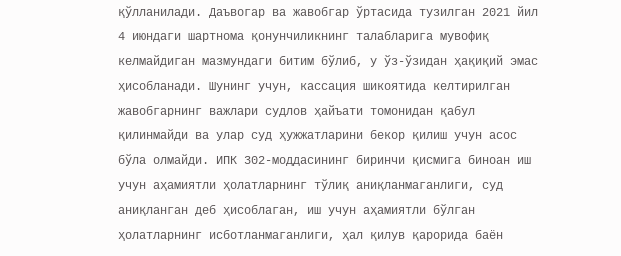қўлланилади. Даъвогар ва жавобгар ўртасида тузилган 2021 йил 4 июндаги шартнома қонунчиликнинг талабларига мувофиқ келмайдиган мазмундаги битим бўлиб, у ўз-ўзидан ҳақиқий эмас ҳисобланади. Шунинг учун, кассация шикоятида келтирилган жавобгарнинг важлари судлов ҳайъати томонидан қабул қилинмайди ва улар суд ҳужжатларини бекор қилиш учун асос бўла олмайди. ИПК 302-моддасининг биринчи қисмига биноан иш учун аҳамиятли ҳолатларнинг тўлиқ аниқланмаганлиги, суд аниқланган деб ҳисоблаган, иш учун аҳамиятли бўлган ҳолатларнинг исботланмаганлиги, ҳал қилув қарорида баён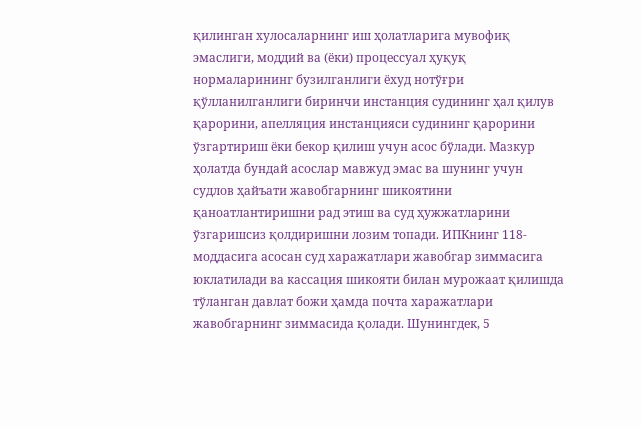қилинган хулосаларнинг иш ҳолатларига мувофиқ эмаслиги, моддий ва (ёки) процессуал ҳуқуқ нормаларининг бузилганлиги ёхуд нотўғри қўлланилганлиги биринчи инстанция судининг ҳал қилув қарорини, апелляция инстанцияси судининг қарорини ўзгартириш ёки бекор қилиш учун асос бўлади. Мазкур ҳолатда бундай асослар мавжуд эмас ва шунинг учун судлов ҳайъати жавобгарнинг шикоятини қаноатлантиришни рад этиш ва суд ҳужжатларини ўзгаришсиз қолдиришни лозим топади. ИПКнинг 118-моддасига асосан суд харажатлари жавобгар зиммасига юклатилади ва кассация шикояти билан мурожаат қилишда тўланган давлат божи ҳамда почта харажатлари жавобгарнинг зиммасида қолади. Шунингдек, 5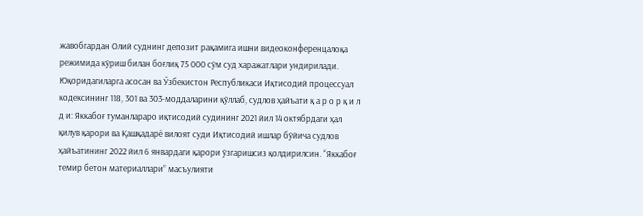жавобгардан Олий суднинг депозит рақамига ишни видеоконференцалоқа режимида кўриш билан боғлиқ 75 000 сўм суд харажатлари ундирилади. Юқоридагиларга асосан ва Ўзбекистон Республикаси Иқтисодий процессуал кодексининг 118, 301 ва 303-моддаларини қўллаб, судлов ҳайъати қ а р о р қ и л д и: Яккабоғ туманлараро иқтисодий судининг 2021 йил 14 октябрдаги ҳал қилув қарори ва Қашқадарё вилоят суди Иқтисодий ишлар бўйича судлов ҳайъатининг 2022 йил 6 январдаги қарори ўзгаришсиз қолдирилсин. “Яккабоғ темир бетон материаллари” масъулияти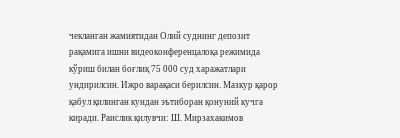чекланган жамиятидан Олий суднинг депозит рақамига ишни видеоконференцалоқа режимида кўриш билан боғлиқ 75 000 суд харажатлари ундирилсин. Ижро варақаси берилсин. Мазкур қарор қабул қилинган кундан эътиборан қонуний кучга киради. Раислик қилувчи: Ш. Мирзахакимов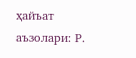ҳайъат аъзолари: Р.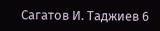Сагатов И. Таджиев 6